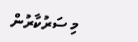މި ސަރުކާރުން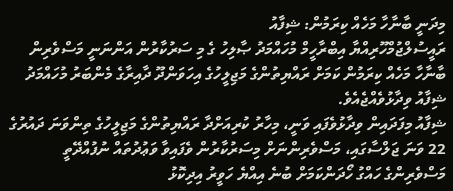މިދަނީ ބާނާހާ މަހެއް ކިރަމުން: ޝިފާއު
ރައީސުލްޖުމްހޫރިއްޔާ އިބްރާހީމް މުހައްމަދު ޞާލިހު ގެ މި ސަރުކާރުން އަންނަނީ މަސްވެރިން ބާނާހާ މަހެއް ކިރަމުން ކަމަށް ރައްޔިތުންގެ މަޖިލީހުގެ އިހަވަންދޫ ދާއިރާގެ މެންބަރު މުހައްމަދު ޝިފާއު ވިދާޅުވެއްޖެއެވެ.
ޝިފާއު މިފަދައިން ވިދާޅުވެފައި ވަނީ، މިހާރު ކުރިއަށްދާ ރައްޔިތުންގެ މަޖިލީހުގެ ތިންވަނަ ދައުރުގެ 22 ވަނަ ޖަލްސާގައި، މަސްވެރިންނަށް މިސަރުކާރުން ވެފައިވާ ވަޢުދުތައް ނުފުއްދޭތީ މަސްވެރިންގެ ހައްގު ހޯދަންކަމަށް ބުނެ އިއްޔެ ހަވީރު އިދިކޮޅު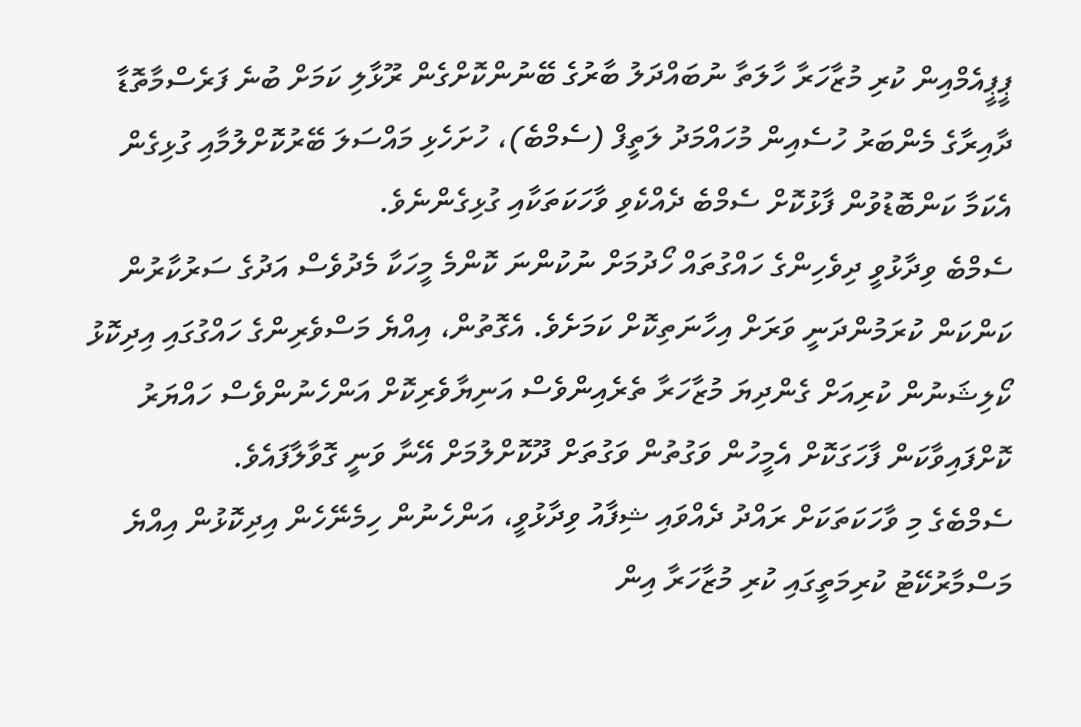ޕީޕީއެމްއިން ކުރި މުޒާހަރާ ހާލަތާ ނުބައްދަލު ބާރުގެ ބޭނުންކޮށްގެން ރޫޅާލި ކަމަށް ބުނެ ފަރެސްމާތޮޑާ ދާއިރާގެ މެންބަރު ހުސެއިން މުހައްމަދު ލަތީފް (ސެމްބެ)، ހުށަހެޅި މައްސަލަ ބޭރުކޮށްލުމާއި ގުޅިގެން އެކަމާ ކަންބޮޑުވުން ފާޅުކޮށް ސެމްބެ ދެއްކެވި ވާހަކަތަކާއި ގުޅިގެންނެވެ.
ސެމްބެ ވިދާޅުވީ ދިވެހިންގެ ހައްގުތައް ހޯދުމަށް ނުކުންނަ ކޮންމެ މީހަކާ މެދުވެސް އަދުގެ ސަރުކާރުން ކަންކަން ކުރަމުންދަނީ ވަރަށް އިހާނަތިކޮށް ކަމަށެވެ. އެގޮތުން، އިއްޔެ މަސްވެރިންގެ ހައްގުގައި އިދިކޮޅު ކޯލިޝަނުން ކުރިއަށް ގެންދިޔަ މުޒާހަރާ ތެރެއިންވެސް އަނިޔާވެރިކޮށް އަންހެނުންވެސް ހައްޔަރު ކޮށްފައިވާކަން ފާހަގަކޮށް އެމީހުން ވަގުތުން ވަގުތަށް ދޫކޮށްލުމަށް އޭނާ ވަނީ ގޮވާލާފައެވެ.
ސެމްބެގެ މި ވާހަކަތަކަށް ރައްދު ދެއްވައި ޝިފާއު ވިދާޅުވީ، އަންހެނުން ހިމެނޭހެން އިދިކޮޅުން އިއްޔެ މަސްމާރުކޭޓު ކުރިމަތީގައި ކުރި މުޒާހަރާ އިން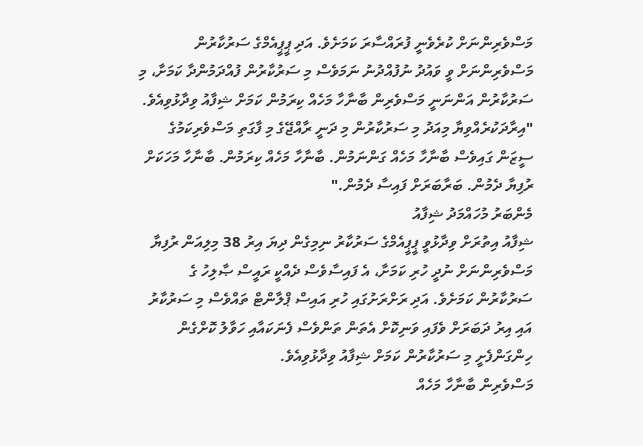މަސްވެރިންނަށް ކުރެވެނީ ފުރައްސާރަ ކަމަށެވެ. އަދި ޕީޕީއެމްގެ ސަރުކާރުން މަސްވެރިންނަށް ވީ ވައުދު ނުފުއްދުނު ނަމަވެސް މި ސަރުކާރުން ފުއްދަމުންދާ ކަމަށާ، މި ސަރުކާރުން އަންނަނީ މަސްވެރިން ބާނާހާ މަހެއް ކިރަމުން ކަމަށް ޝިފާއު ވިދާޅުވިއެވެ.
"އިރާދަކުރެއްވިޔާ މިއަދު މި ސަރުކާރުން މި ދަނީ ރާއްޖޭގެ މި ފާގަތި މަސްވެރިކަމުގެ ސީޒަން ގައިވެސް ބާނާހާ މަހެއް ގަންނަމުން. ބާނާހާ މަހެއް ކިރަމުން. ބާނާހާ މަހަކަށް ރުފިޔާ ދެމުން. ބަރާބަރަށް ފައިސާ ދެމުން."
މެންބަރު މުހައްމަދު ޝިފާއު
ޝިފާއު އިތުރަށް ވިދާޅުވީ ޕީޕީއެމްގެ ސަރުކާރު ނިމިގެން ދިޔަ އިރު 38 މިލިއަން ރުފިޔާ މަސްވެރިންނަށް ނުދީ ހުރި ކަމަށާ، އެ ފައިސާވެސް ދެއްކީ ރައީސް ޞާލިހު ގެ ސަރުކާރުން ކަމަށެވެ. އަދި ރަށްރަށުގައި ހުރި އައިސް ޕްލާންޓް ތައްވެސް މި ސަރުކާރު އައި އިރު ދަބަރަށް ވެފައި ވަނިކޮށް އެތަން ތަންވެސް ފެނަކައާއި ހަވާލު ކޮށްގެން ހިންގަންފެށީ މި ސަރުކާރުން ކަމަށް ޝިފާއު ވިދާޅުވިއެވެ.
މަސްވެރިން ބާނާހާ މަހެއް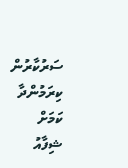ސަރުކާރުން ކިރަމުންދާ ކަމަށް ޝިފާއު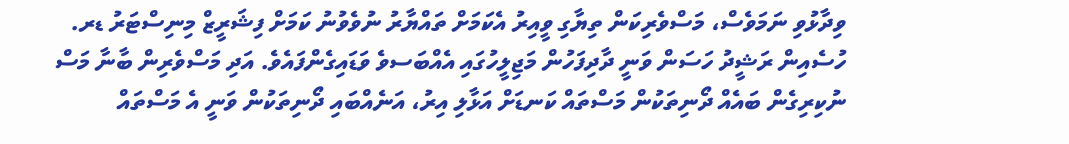ވިދާޅުވި ނަމަވެސް، މަސްވެރިކަން ތިޔާގި ވީއިރު އެކަމަށް ތައްޔާރު ނުވެވުނު ކަމަށް ފިޝަރީޒް މިނިސްޓަރު ޑރ. ހުސެއިން ރަޝީދު ހަސަން ވަނީ ދާދިފަހުން މަޖިލީހުގައި އެއްބަސވެ ވަޑައިގެންފައެވެ. އަދި މަސްވެރިން ބާނާ މަސް ނުކިރިގެން ބައެއް ދޯނިތަކުން މަސްތައް ކަނޑަށް އަޅާލި އިރު، އަނެއްބައި ދޯނިތަކުން ވަނީ އެ މަސްތައް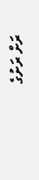ރަށް ރަށުގެ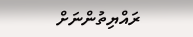ރައްޔިތުންނަށް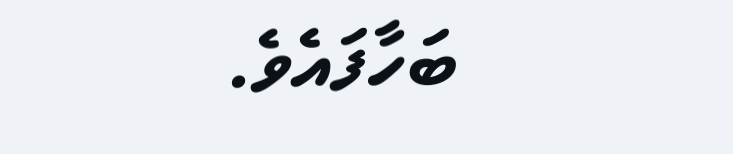ބަހާފައެވެ.